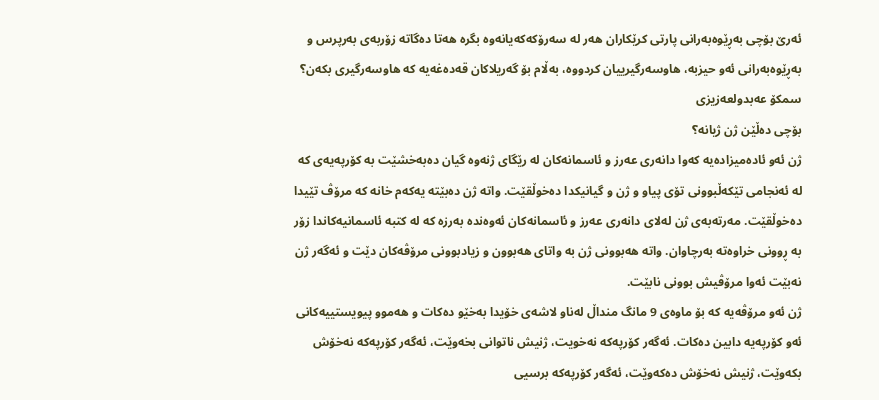ئەرێ بۆچی بەڕێوەبەرانی پارتی کرێکاران هەر لە سەرۆکەکەیانەوە بگرە هەتا دەگاتە زۆربەی بەرپرس و بەڕێوەبەرانی ئەو حیزبە، هاوسەرگیرییان کردووە، بەڵام بۆ گەریلاکان قەدەغەیە کە هاوسەرگیری بکەن؟
سمکۆ عەبدولعەزیزی
بۆچی دەڵێن ژن ژیانە؟
ژن ئەو ئادەمیزادەیە کەوا دانەری عەرز و ئاسمانەکان لە رێگای ژنەوە گیان دەبەخشێت بە کۆرپەیەی کە لە ئەنجامی تێکەڵبوونی تۆی پیاو و ژن و گیانیکدا دەخوڵقێت. واتە ژن دەبێتە یەکەم خانە کە مرۆڤ تێیدا دەخوڵقێت. مەرتەبەی ژن لەلای دانەری عەرز و ئاسمانەکان ئەوەندە بەرزە کە لە کتبە ئاسمانیەکاندا زۆر بە ڕوونی خراوەتە بەرچاوان. واتە هەبوونی ژن بە واتای هەبوون و زیادبوونی مرۆڤەکان دێت و ئەگەر ژن نەبێت ئەوا مرۆڤیش بوونی نابێت.
ژن ئەو مرۆڤەیە کە بۆ ماوەی 9 مانگ منداڵ لەناو لاشەی خۆیدا بەخێو دەکات و هەموو پیویستییەکانی ئەو کۆرپەیە دابین دەکات. ئەگەر کۆرپەکە نەخویت، ژنیش ناتوانی بخەوێت، ئەگەر کۆرپەکە نەخۆش بکەوێت، ژنیش نەخۆش دەکەوێت، ئەگەر کۆرپەکە برسیی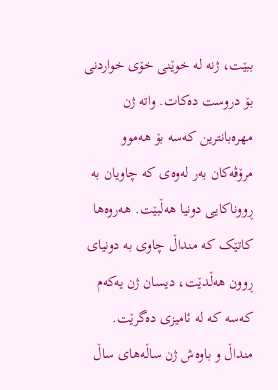ببێت، ژنە لە خوێنی خۆی خواردنی بۆ دروست دەکات. واتە ژن مهرەبانترین کەسە بۆ هەموو مرۆڤەکان بەر لەوەی کە چاویان بە ڕووناکایی دونیا هەڵبێت. هەروەها کاتێک کە منداڵ چاوی بە دونیای ڕوون هەڵدێت، دیسان ژن یەکەم کەسە کە لە ئامیزی دەگرێت. منداڵ و باوەش ژن ساڵەهای ساڵ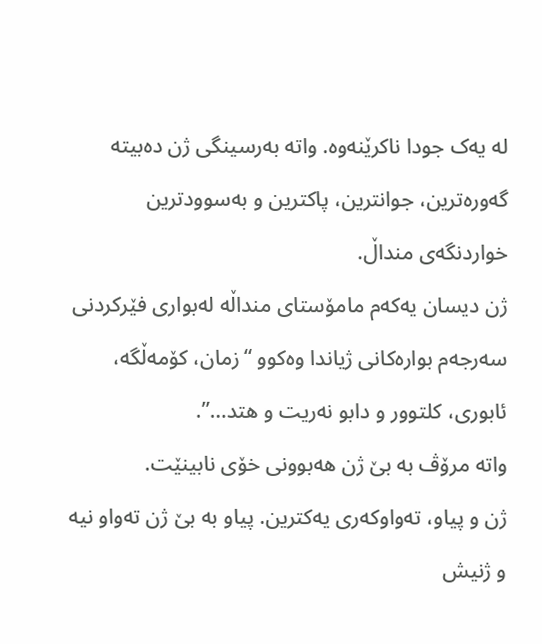لە یەک جودا ناکرێنەوە. واتە بەرسینگی ژن دەبیتە گەورەترین، جوانترین، پاکترین و بەسوودترین خواردنگەی منداڵ.
ژن دیسان یەکەم مامۆستای منداڵە لەبواری فێرکردنی سەرجەم بوارەکانی ژیاندا وەکوو “زمان، کۆمەڵگە، ئابوری، کلتوور و دابو نەریت و هتد…”.
واتە مرۆڤ بە بێ ژن هەبوونی خۆی نابینێت.
ژن و پیاو، تەواوکەری یەکترین. پیاو بە بێ ژن تەواو نیە و ژنیش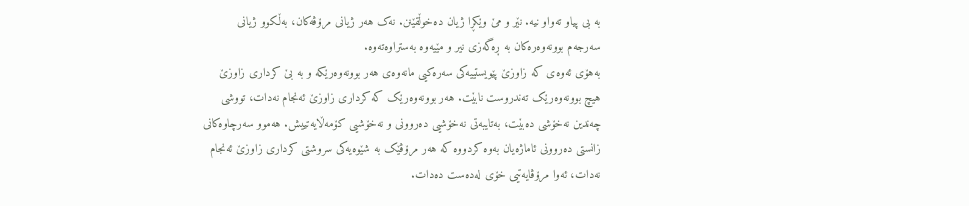بە بی پیاو تەواو نیە. نێر و مێ وێکڕا ژیان دەخوڵقێنن. نەک هەر ژیانی مرۆڤەکان، بەڵکوو ژیانی سەرجەم بوونەوەرەکان بە ڕەگەزی نیر و مێیەوە بەستراوەتەوە.
بەهۆی ئەوەی کە زاوزێ پێویستییەکی سەرەکیی مانەوەی هەر بوونەوەرێکە و بە بێ کرداری زاوزێ هیچ بوونەوەرێک تەندروست نابێت. هەر بوونەوەرێک کە کرداری زاوزێ ئەنجام نەدات، تووشی چەندین نەخۆشی دەبێت، بەتایبەتی نەخۆشیی دەروونی و نەخۆشیی کۆمەڵایەتییش. هەموو سەرچاوەکانی زانستی دەروونی ئاماژەیان بەوە کردووە کە هەر مرۆڤێک بە شێوەیەکی سروشتی کرداری زاوزێ ئەنجام نەدات، ئەوا مرۆڤایەتیی خۆی لەدەست دەدات.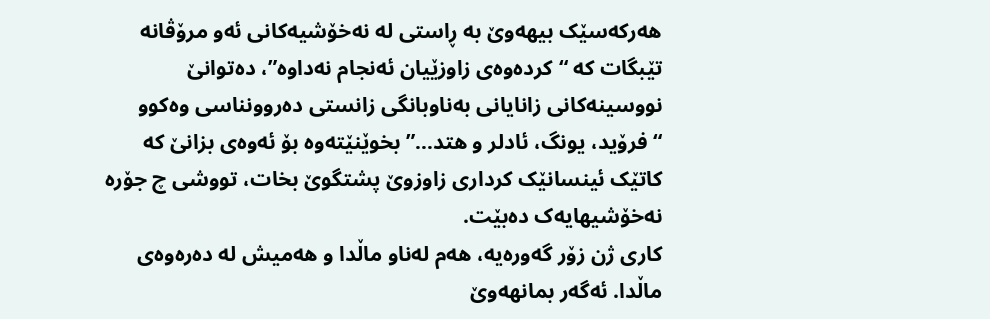هەرکەسێک بیهەوێ بە ڕاستی لە نەخۆشیەکانی ئەو مرۆڤانە تێبگات کە “کردەوەی زاوزێیان ئەنجام نەداوە”، دەتوانێ نووسینەکانی زانایانی بەناوبانگی زانستی دەروونناسی وەکوو “فرۆید، یونگ، ئادلر و هتد…” بخوێنێتەوە بۆ ئەوەی بزانێ کە کاتێک ئینسانێک کرداری زاوزوێ پشتگوێ بخات، تووشی چ جۆرە نەخۆشیهایەک دەبێت.
کاری ژن زۆر گەورەیە، هەم لەناو ماڵدا و هەمیش لە دەرەوەی ماڵدا. ئەگەر بمانهەوێ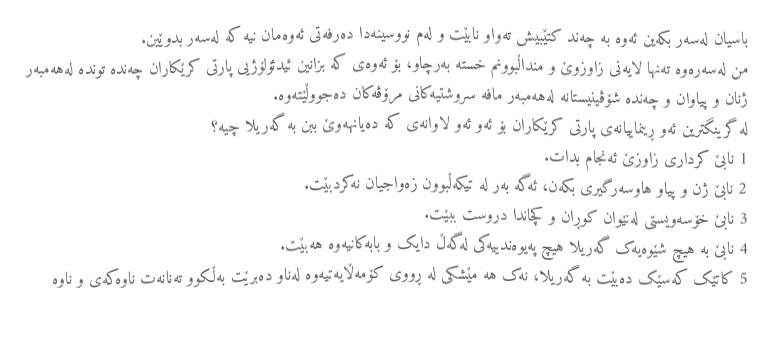باسیان لەسەر بکەین ئەوە بە چەند کتێبیش تەواو نابێت و لەم نووسینەدا دەرفەتی ئەوەمان نیە کە لەسەر بدوێین.
من لەسەرەوە تەنها لایەنی زاوزوێ و منداڵبوونم خستە بەرچاو، بۆ ئەوەی کە بزانین ئیدئۆلۆژیی پارتی کرێکاران چەندە توندە لەهەمبەر ژنان و پیاوان و چەندە شۆڤینیستانە لەهەمبەر مافە سروشتیەکانی مرۆڤەکان دەجووڵێتەوە.
لە گرینگترین ئەو ڕینماییانەی پارتی کرێکاران بۆ ئەو ئەو لاوانەی کە دەیانهەوێ ببن بە گەریلا چیە؟
1 نابێ کرداری زاوزێ ئەنجام بدات.
2 نابێ ژن و پیاو هاوسەرگیری بکەن، ئەگە بەر لە تیکەڵبوون زەواجیان نەکردبێت.
3 نابێ خۆسەویستی لەنێوان کوڕان و کچاندا دروست ببێت.
4 نابێ بە هیچ شێوەیەک گەریلا هیچ پەیوەندییەکی لەگەڵ دایک و بابەکانیەوە هەبێت.
5 کاتێک کەسێک دەبێت بە گەریلا، نەک هە مێشکی لە ڕووی کۆمەڵایەتیەوە لەناو دەبرێت بەڵکوو تەنانەت ناوەکەی و ناوە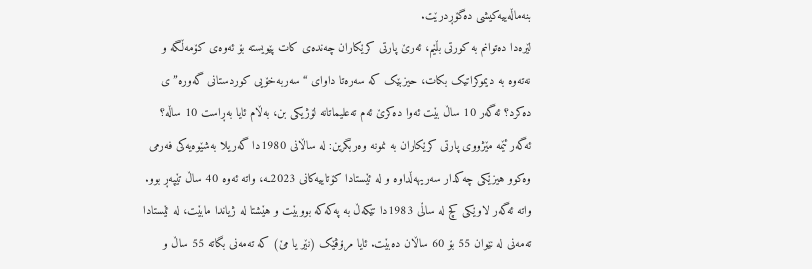بنەماڵەییەکیشی دەگۆڕدرێت.
لێرەدا دەتوانم بە کورتی بڵێم، ئەرێ پارتی کرێکاران چەندەی کات پێویستە بۆ ئەوەی کۆمەڵگە و نەتەوە بە دیموکراتیک بکات، حیزبێک کە سەرەتا داوای “سەربەخۆیی کوردستانی گەورە”ی دەکرد؟ ئەگەر 10 ساڵ بێت ئەوا دەکرێ ئەم تەعلیماتانە لۆژیکی بن، بەڵام ئایا بەڕاست 10 ساڵە؟
ئەگەر ئێمە مێژووی پارتی کرێکاران بە نمونە وەربگرین: لە ساڵانی 1980دا گەریلا بەشێوەیەکی فەرمی وەکوو هیزێکی چەکدار سەریهەڵداوە و لە ئێستادا کۆتاییەکانی 2023ـە، واتە ئەوە 40 ساڵ تێپەڕ بوو. واتە ئەگەر لاوێکی کچ لە ساڵی 1983دا تێکەڵ بە پەکەکە بووبێت و هێشتا لە ژیاندا مابێت، لە ئێستادا تەمەنی لە نێوان 55 بۆ 60 ساڵان دەبێت. ئایا مرۆڤێک (نێر یا مێ) کە تەمەنی بگاتە 55 ساڵ و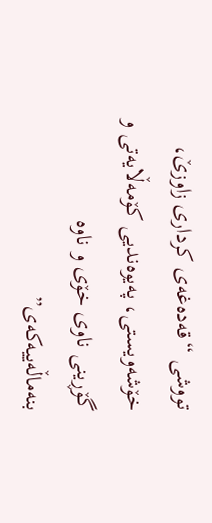تووشی “قەدەغەی کرداری زاوزێ، خۆشەویستی، پەیوەندیی کۆمەڵایەتی و گۆڕینی ناوی خۆی و ناوە بنەماڵەییەکەی”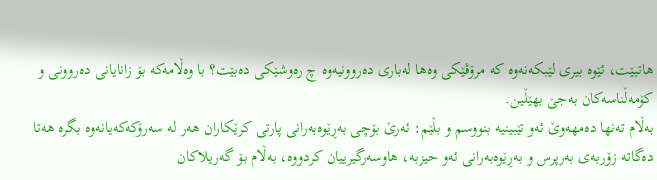هاتبێت، ئێوە بیری لێبکەنەوە کە مرۆڤێکی وەها لەباری دەروونیەوە چ رەوشێکی دەبێت؟ با وەڵامەکە بۆ زانایانی دەروونی و کۆمەڵناسەکان بەجێ بهێڵین.
بەڵام تەنها دەمهەوێ ئەو تێبینیە بنووسم و بڵێم: ئەرێ بۆچی بەڕێوەبەرانی پارتی کرێکاران هەر لە سەرۆکەکەیانەوە بگرە هەتا دەگاتە زۆربەی بەرپرس و بەڕێوەبەرانی ئەو حیزبە، هاوسەرگیرییان کردووە، بەڵام بۆ گەریلاکان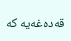قەدەغەیە کە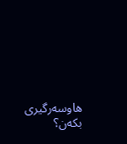هاوسەرگیری بکەن؟